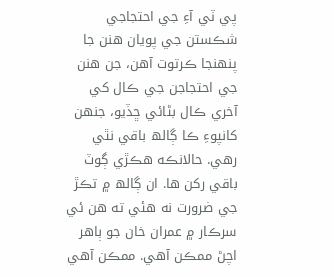پي ٽي آءِ جي احتجاجي شڪستن جي پويان هنن جا پنهنجا ڪرتوت آهن، جن هنن جي احتجاجن جي ڪال کي آخري ڪال بڻائي ڇڏيو، جنهن کانپوءِ ڪا ڳالھ باقي نٿي رهي. حالانڪه هڪڙي ڳوٽ باقي رکن ها. ان ڳالھ ۾ تڪڙ جي ضرورت نه هئي ته هن ئي سرڪار ۾ عمران خان جو ٻاهر اچڻ ممڪن آهي. ممڪن آهي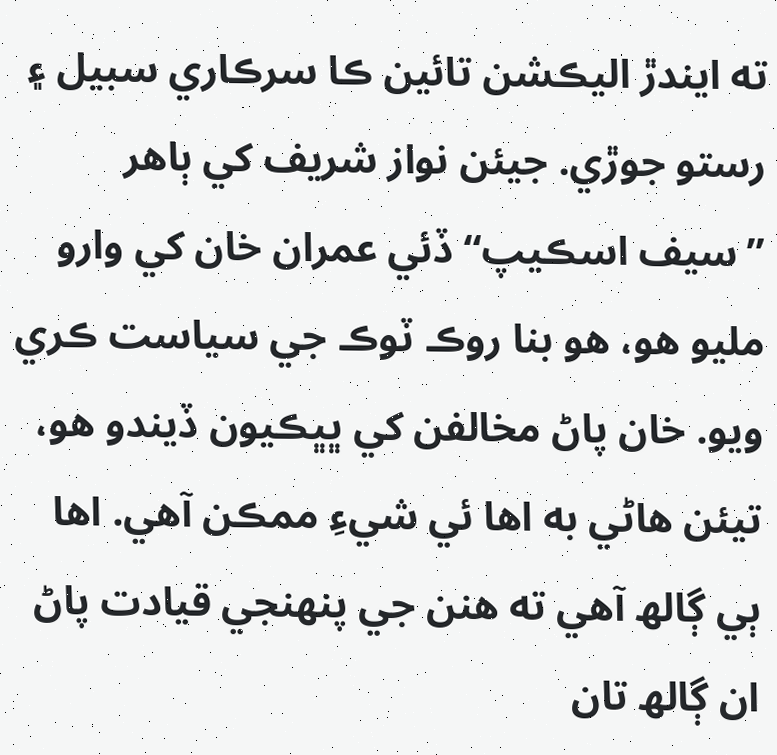ته ايندڙ اليڪشن تائين ڪا سرڪاري سبيل ۽ رستو جوڙي. جيئن نواز شريف کي ٻاهر ”سيف اسڪيپ“ ڏئي عمران خان کي وارو مليو هو، هو بنا روڪ ٽوڪ جي سياست ڪري ويو. خان پاڻ مخالفن کي ڀڀڪيون ڏيندو هو، تيئن هاڻي به اها ئي شيءِ ممڪن آهي. اها ٻي ڳالھ آهي ته هنن جي پنهنجي قيادت پاڻ ان ڳالھ تان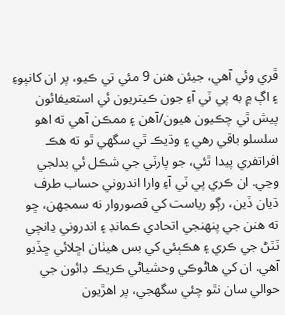ڦري وئي آهي، جيئن هنن 9 مئي تي ڪيو، پر ان کانپوءِ ۽ اڳ ۾ به پي ٽي آءِ جون ڪيتريون ئي استعيفائون پيش ٿي چڪيون هيون/آهن ۽ ممڪن آهي ته اهو سلسلو باقي رهي ۽ وڌيڪ ٿي سگهي ٿو ته هڪ افراتفري پيدا ٿئي، جو پارٽي جي شڪل ئي بدلجي وڃي. ان ڪري پي ٽي آءِ وارا اندروني حساب طرف ڌيان ڏين، رڳو رياست کي قصوروار نه سمجهن، ڇو ته هنن جي پنهنجي اتحادي ڪمانڊ ۽ اندروني ڍانچي ٽٽڻ جي ڪري ۽ هڪٻئي کي بس هيٺان اڇلائي ڇڏيو آهي. ان کي هاڻوڪي وحشياڻي ڪريڪ ڊائون جي حوالي سان نٿو چئي سگهجي، پر اهڙيون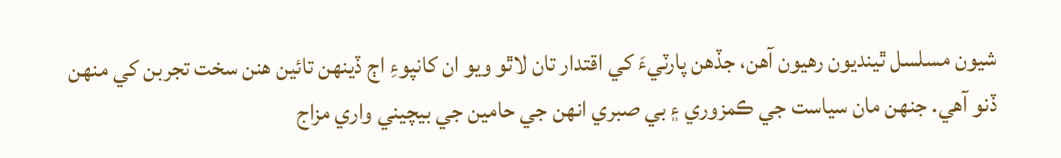شيون مسلسل ٿينديون رهيون آهن، جڏهن پارٽيءَ کي اقتدار تان لاٿو ويو ان کانپوءِ اڄ ڏينهن تائين هنن سخت تجربن کي منهن ڏنو آهي. جنهن مان سياست جي ڪمزوري ۽ بي صبري انهن جي حامين جي بيچيني واري مزاج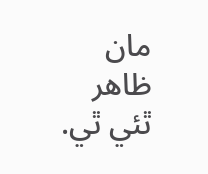مان ظاهر ٿئي ٿي.